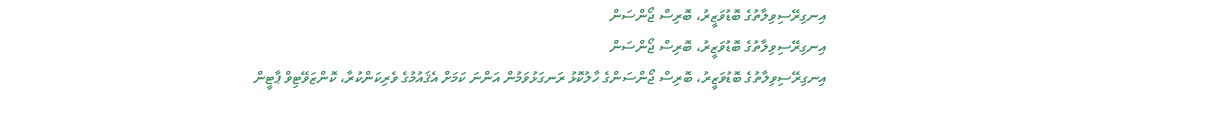އިނގިރޭސިވިލާތުގެ ބޮޑުވަޒީރު، ބޮރިސް ޖޯންސަން
އިނގިރޭސިވިލާތުގެ ބޮޑުވަޒީރު، ބޮރިސް ޖޯންސަން
އިނގިރޭސިވިލާތުގެ ބޮޑުވަޒީރު، ބޮރިސް ޖޯންސަންގެ ހާލުކޮޅު ރަނގަޅުވަމުން އަންނަ ކަމަށް އެޤައުމުގެ ވެރިކަންކުރާ، ކޮންޒަވޭޓިވް ޕާޓީން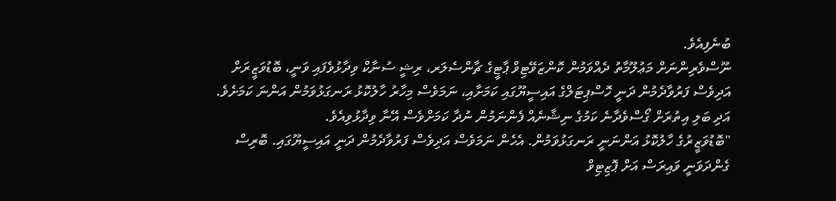ބުނެފިއެވެ.
ނޫސްވެރިންނަށް މަޢުލޫމާތު ދެއްވަމުން ކޮންޒަވޭޓިވް ޕާޓީގެ ޗާންސެލަރ، ރިޝީ ސުނާކް ވިދާޅުވެފައި ވަނީ، ބޮޑުވަޒީރަށް އަދިވެސް ފަރުވާދެމުން ދަނީ ހޮސްޕިޓަލްގެ އައިސީޔޫގައި ކަމަށާއި، ނަމަވެސް މިހާރު ހާލުކޮޅު ރަނގަޅުވަމުން އަންނަ ކަމަށެވެ. އަދި ބަލި އިތުރަށް ގޯސްވެދާނެ ކަމުގެ ނިޝާނެއް ފެންނަމުން ނުދާ ކަމަށްވެސް އޭނާ ވިދާޅުވިއެވެ.
"ބޮޑުވަޒީރުގެ ހާލުކޮޅު އަންނަނީ ރަނގަޅުވަމުން. އެހެން ނަމަވެސް އަދިވެސް ފަރުވާދެމުން ދަނީ އައިސީޔޫގައި. ބޮރިސް ގެންދަވަނީ ވައިރަސް އަށް ޕޮޒިޓިވް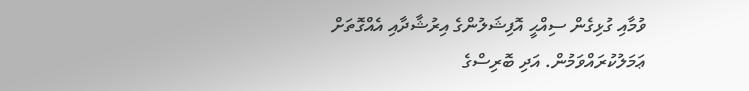ވުމާއި ގުޅިގެން ސިއްޙީ އޮފިޝަލުންގެ އިރުޝާދާއި އެއްގޮތަށް ޢަމަލުކުރައްވަމުން. އަދި ބޮރިސްގެ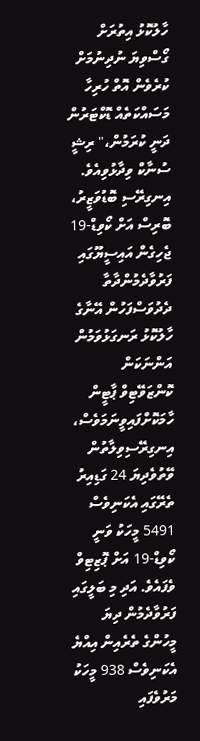ހާލުކޮޅު އިތުރަށް ގޯސްވިޔަ ނުދިނުމަށް ކުރެވެން އޮތް ހުރިހާ މަސައްކަތެއް ޑޮކްޓަރުން ދަނީ ކުރަމުން،" ރިޝީ ސުނާކް ވިދާޅުވިއެވެ.
އިނގިރޭސި ބޮޑުވަޒީރު، ބޮރިސް އަށް ކޯވިޑް-19 ޖެހިގެން އައިސީޔޫގައި ފަރުވާދެމުންދާތާ ދެދުވަސްފަހުން އޭނާގެ ހާލުކޮޅު ރަނގަޅުވަމުން އަންނަކަން ކޮންޒަވޭޓިވް ޕާޓީން ހާމަކޮށްފައިވީނަމަވެސް، އިނގިރޭސިވިލާތުން ވޭތުވެދިޔަ 24 ގަޑިއިރު ތެރޭގައި އެކަނިވެސް 5491 މީހަކު ވަނީ ކޯވިޑް-19 އަށް ޕޮޒިޓިވް ވެފައެވެ. އަދި މި ބަލީގައި ފަރުވާދެމުން ދިޔަ މީހުންގެ ތެރެއިން އިއްޔެ އެކަނިވެސް 938 މީހަކު މަރުވެފައި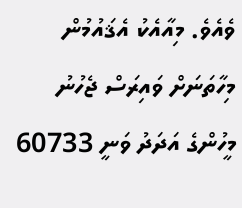ވެއެވެ. މިއާއެކު އެޤައުމުން މިހާތަނަށް ވައިރަސް ޖެހުނު މީހުންގެ އަދަދު ވަނީ 60733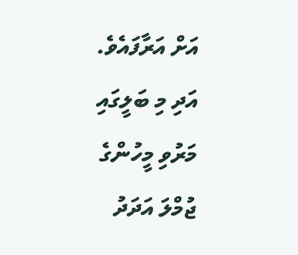އަށް އަރާފައެވެ. އަދި މި ބަލީގައި މަރުވި މީހުންގެ ޖުމްލަ އަދަދު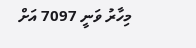މިހާރު ވަނީ 7097 އަށް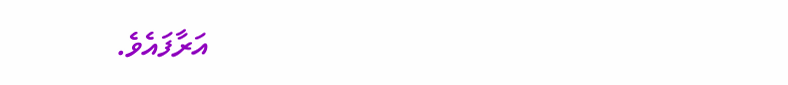އަރާފައެވެ.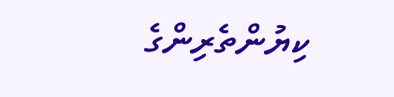ކިޔުންތެރިންގެ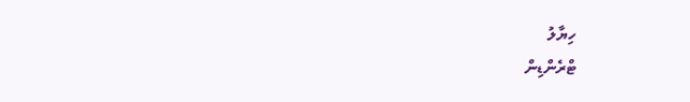ހިޔާލު
ޓްރެންޑިން